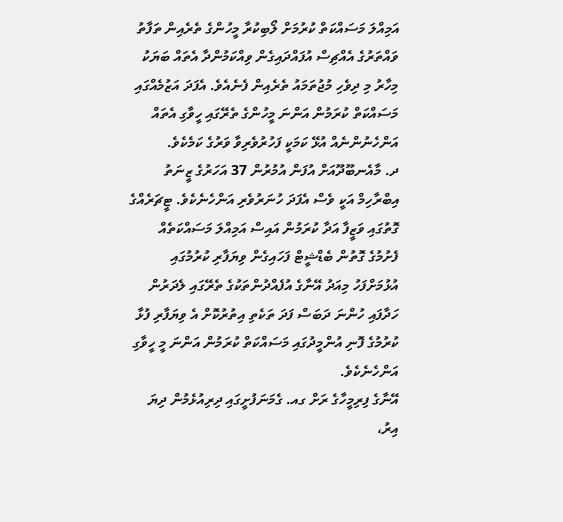އަމިއްލަ މަސައްކަތް ކުރުމަށް ލޯބިކުރާ މީހުންގެ ތެރެއިން ތަފާތު ވައްތަރުގެ އެއްޗިސް އުފައްދައިގެން ވިއްކަމުންދާ އެތައް ބަޔަކު މިހާރު މި ދިވެހި މުޖުތަމައު ތެރެއިން ފެނެއެވެ. އެފަދަ އަޒުމެއްގައި މަސައްކަތް ކުރަމުން އަންނަ މީހުންގެ ތެރޭގައި ހީވާގި އެތައް އަންހެނުންނެއް އުޅޭ ކަމަކީ ފަހުރުވެރިވާ ވަރުގެ ކަމެކެވެ.
ދ. މާއެނބޫދޫއަށް އުފަން އުމުރުން 37 އަހަރުގެ ޒީނަތު އިބްރާހިމް އަކީ ވެސް އެފަދަ ހުނަރުވެރި އަންހެނެކެވެ. ޓީޗަރެއްގެ ގޮތުގައި ވަޒީފާ އަދާ ކުރަމުން އައިސް އަމިއްލަ މަސައްކަތެއް ފެށުމުގެ ގޮތުން ބެޑްޝީޓް ފަހައިގެން ވިޔަފާރި ކުރުމުގައި އުޅުމަށްފަހު މިއަދު އޭނާގެ އުފެއްދުންތަކުގެ ތެރޭގައި ލެދަރުން ހަދާފައި ހުންނަ ދަބަސް ފަދަ ތަކެތި އިތުރުކޮށް އެ ވިޔަފާރި ފުޅާ ކުރުމުގެ ފޮނި އުންމީދުގައި މަސައްކަތް ކުރަމުން އަންނަ މީ ހީވާގި އަންހެނެކެވެ.
އޭނާގެ ފިރިމީހާގެ ރަށް ގއ. ގެމަނަފުށީގައި ދިރިއުޅެމުން ދިޔަ އިރު،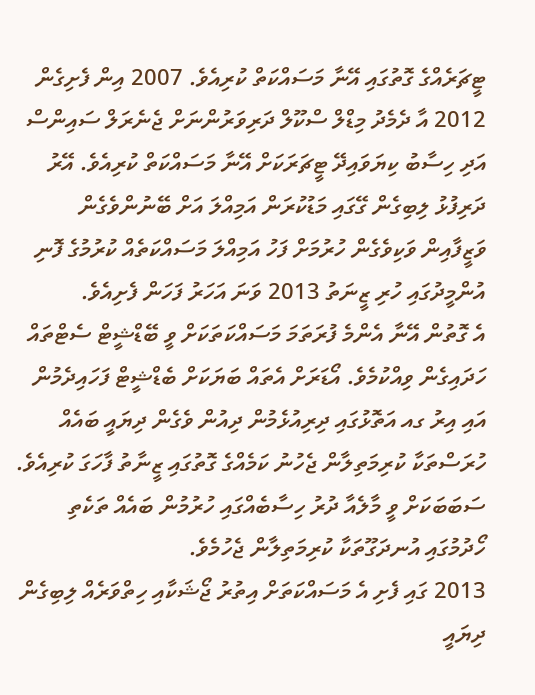ޓީޗަރެއްގެ ގޮތުގައި އޭނާ މަސައްކަތް ކުރިއެވެ. 2007 އިން ފެށިގެން 2012 އާ ދެމެދު މިޑްލް ސްކޫލް ދަރިވަރުންނަށް ޖެނެރަލް ސައިންސް އަދި ހިސާބު ކިޔަވައިދޭ ޓީޗަރަކަށް އޭނާ މަސައްކަތް ކުރިއެވެ. އޭރު ދަރިފުޅު ލިބިގެން ގޭގައި މަޑުކުރަން އަމިއްލަ އަށް ބޭނުންވެގެން ވަޒީފާއިން ވަކިވެގެން ހުރުމަށް ފަހު އަމިއްލަ މަސައްކަތެއް ކުރުމުގެ ފޮނި އުންމީދުގައި ހުރި ޒީނަތު 2013 ވަނަ އަހަރު ފަހަން ފެށިއެވެ.
އެ ގޮތުން އޭނާ އެންމެ ފުރަތަމަ މަސައްކަތަކަށް ވީ ބޭޑްޝީޓް ސެޓްތައް ހަދައިގެން ވިއްކުމެވެ. އޯޑަރަށް އެތައް ބަޔަކަށް ބެޑްޝީޓް ފަހައިދެމުން އައި އިރު ގއ އަތޮޅުގައި ދިރިއުޅެމުން ދިއުން ވެގެން ދިޔައީ ބައެއް ހުރަސްތަކާ ކުރިމަތިލާން ޖެހުނު ކަމެއްގެ ގޮތުގައި ޒީނާތު ފާހަގަ ކުރިއެވެ. ސަބަބަކަށް ވީ މާލެއާ ދުރު ހިސާބެއްގައި ހުރުމުން ބައެއް ތަކެތި ހޯދުމުގައި އުނދަގޫތަކާ ކުރިމަތިލާން ޖެހުމެވެ.
2013 ގައި ފެށި އެ މަސައްކަތަށް އިތުރު ޖޯޝަކާއި ހިތްވަރެއް ލިބިގެން ދިޔައީ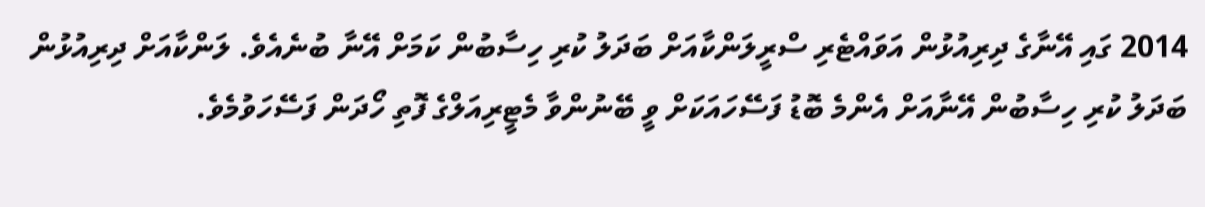2014 ގައި އޭނާގެ ދިރިއުޅުން އަވައްޓެރި ސްރީލަންކާއަށް ބަދަލު ކުރި ހިސާބުން ކަމަށް އޭނާ ބުނެއެވެ. ލަންކާއަށް ދިރިއުޅުން ބަދަލު ކުރި ހިސާބުން އޭނާއަށް އެންމެ ބޮޑު ފަސޭހައަކަށް ވީ ބޭނުންވާ މެޓީރިއަލްގެ ފޮތި ހޯދަން ފަސޭހަވުމެވެ.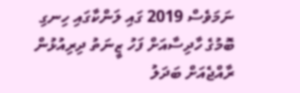ނަމަވެސް 2019 ގައި ލަންކާގައި ހިނގި ބޮމުގެ ހާދިސާއަށް ފަހު ޒީނަތު ދިރިއުޅުން ރާއްޖެއަށް ބަދަލު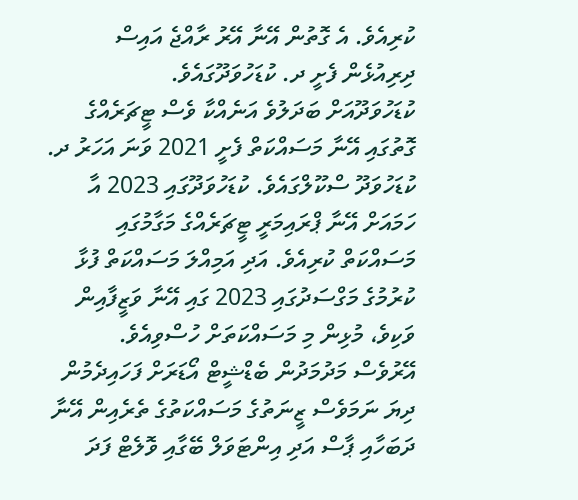ކުރިއެވެ. އެ ގޮތުން އޭނާ އޭރު ރާއްޖެ އައިސް ދިރިއުޅެން ފެށީ ދ. ކުޑަހުވަދޫގައެވެ.
ކުޑަހުވަދޫއަށް ބަދަލުވެ އަނެއްކާ ވެސް ޓީޗަރެއްގެ ގޮތުގައި އޭނާ މަސައްކަތް ފެށީ 2021 ވަނަ އަހަރު ދ. ކުޑަހުވަދޫ ސްކޫލްގައެވެ. ކުޑަހުވަދޫގައި 2023 އާ ހަމައަށް އޭނާ ޕްރައިމަރީ ޓީޗަރެއްގެ މަގާމުގައި މަސައްކަތް ކުރިއެވެ. އަދި އަމިއްލަ މަސައްކަތް ފުޅާ ކުރުމުގެ މަގްސަދުގައި 2023 ގައި އޭނާ ވަޒީފާއިން ވަކިވެ، މުޅިން މި މަސައްކަތަށް ހުސްވިއެވެ.
އޭރުވެސް މަދުމަދުން ބެޑްޝީޓް އޯޑަރަށް ފަހައިދެމުން ދިޔަ ނަމަވެސް ޒީނަތުގެ މަސައްކަތުގެ ތެރެއިން އޭނާ ދަބަހާއި ޕާސް އަދި އިންޓަވަލް ބޭގާއި ވޮލެޓް ފަދަ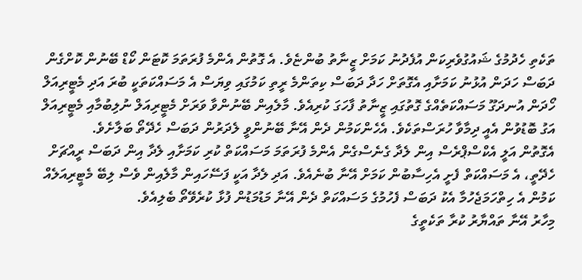ތަކެތި ހެދުމުގެ ޝައުގުވެރިކަން އުފެދުނު ކަމަށް ޒީނާތު ބުންޏެވެ. އެ ގޮތުން އެންމެ ފުރަތަމަ ކޮޓަން ކޯޑް ބޭނުން ކޮށްގެން ދަބަސް ހަދަން އުޅުނު ކަމަށާއި އެގޮތަށް ހަދާ ދަބަސް ކިތަންމެ ރީތި ކަމުގައި ވިޔަސް އެ މަސައްކަތަކީ ބުރަ އަދި މެޓީރިއަލް ހޯދަން އުނދަގޫ މަސައްކަތެއްގެ ގޮތުގައި ޒީނާތު ފާހަގަ ކުރިއެވެ. މާލެއިން ބޭނުންވާ ވަރަށް މެޓީރިއަލް ނުލިބުމާއި މެޓީރިއަލް އަގު ބޮޑުވުން އެއީ ދިމާވާ ހުރަސްތަކެވެ. އެހެންކަމުން ދެން އޭނާ ބޭނުންވީ ލެދަރުން ދަބަސް ހެދޭތޯ ބަލާށެވެ.
އެގޮތުން އަލީ އެކްސްޕްރެސް އިން ލެދާ ގެނެސްގެން އެންމެ ފުރަތަމަ މަސައްކަތް ކުރި ކަމަށާއި ލެދާ އިން ދަބަސް ރީއްޗަށް ހެދޭތީ، އެ މަސައްކަތް ފެށީ އެހިސާބުން ކަމަށް އޭނާ ބުނެއެވެ. އަދި ލެދާ އަކީ ފަސޭހައިން މާލެއިން ވެސް ލިބޭ މެޓީރިއަލެއް ކަމުން އެ ހިތްހަމަޖެހުމާ އެކު ދަބަސް ފެހުމުގެ މަސައްކަތް ދެން އޭނާ މަޑުމަޑުން ފުޅާ ކުރެވޭތޯ ބެލިއެވެ.
މިހާރު އޭނާ ތައްޔާރު ކުރާ ތަކެތީގެ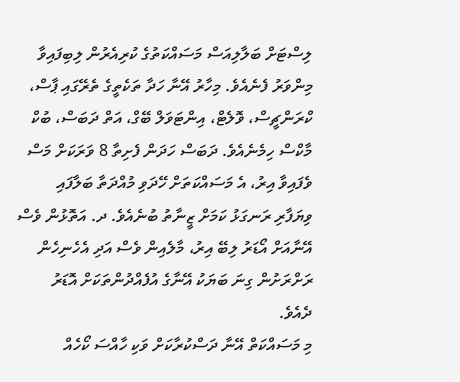ލިސްޓަށް ބަލާލިއަސް މަސައްކަތުގެ ކުރިއެރުން ލިބިފައިވާ މިންވަރު ފެނެއެވެ. މިހާރު އޭނާ ހަދާ ތަކެތީގެ ތެރޭގައި ޕާސް، ކްރަންޗީސް، ވޮލެޓް، އިންޓަވަލް ބޭގް، އަތް ދަބަސް، ބުކް މާކްސް ހިމެނެއެވެ. ދަބަސް ހަދަން ފެށިތާ 8 ވަރަކަށް މަސް ވެފައިވާ އިރު، އެ މަސައްކަތަށް ހޭދަވި މުއްދަތާ ބަލާފައި ވިޔަފާރި ރަނގަޅު ކަމަށް ޒީނާތު ބުނެއެވެ. ދ. އަތޮޅުން ވެސް އޭނާއަށް އޯޑަރު ލިބޭ އިރު، މާލެއިން ވެސް އަދި އެހެނިހެން ރަށްރަށުން ގިނަ ބަޔަކު އޭނާގެ އުފެއްދުންތަކަށް އޮޑަރު ދެއެވެ.
މި މަސައްކަތް އޭނާ ދަސްކުރާކަށް ވަކި ހާއްސަ ކޯހެއް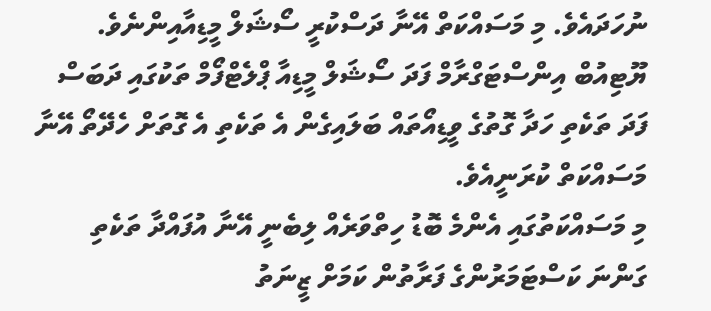ނުހަދައެވެ. މި މަސައްކަތް އޭނާ ދަސްކުރީ ސޯޝަލް މީޑިއާއިންނެވެ. ޔޫޓިއުބް އިންސްޓަގްރާމް ފަދަ ސޯޝަލް މީޑިއާ ޕްލެޓްފޯމް ތަކުގައި ދަބަސް ފަދަ ތަކެތި ހަދާ ގޮތުގެ ވީޑިއޯތައް ބަލައިގެން އެ ތަކެތި އެ ގޮތަށް ހެދޭތޯ އޭނާ މަސައްކަތް ކުރަނީއެވެ.
މި މަސައްކަތުގައި އެންމެ ބޮޑު ހިތްވަރެއް ލިބެނީ އޭނާ އުފައްދާ ތަކެތި ގަންނަ ކަސްޓަމަރުންގެ ފަރާތުން ކަމަށް ޒީނަތު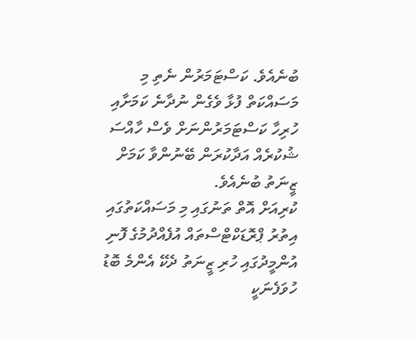ބުނެއެވެ. ކަސްޓަމަރުން ނެތި މި މަސައްކަތް ފުޅާ ވެގެން ނުދާނެ ކަމަށާއި ހުރިހާ ކަސްޓަމަރުންނަށް ވެސް ހާއްސަ ޝުކުރެއް އަދާކުރަން ބޭނުންވާ ކަމަށް ޒީނަތު ބުނެއެވެ.
ކުރިއަށް އޮތް ތަނުގައި މި މަސައްކަތުގައި އިތުރު ޕްރޮޑަކްޓްސްތައް އުފެއްދުމުގެ ފޮނި އުންމީދުގައި ހުރި ޒީނަތު ދެކޭ އެންމެ ބޮޑު ހުވަފެނަކީ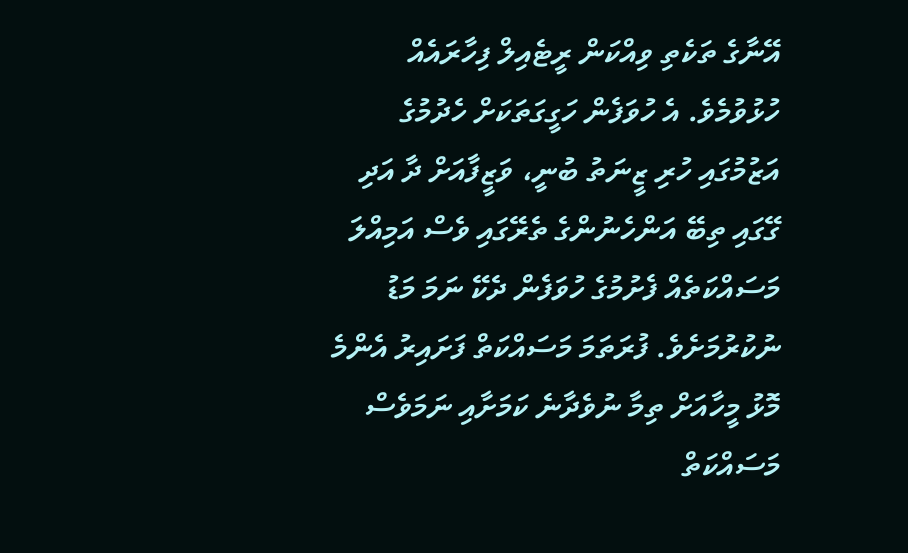އޭނާގެ ތަކެތި ވިއްކަން ރީޓެއިލް ފިހާރައެއް ހުޅުވުމެވެ. އެ ހުވަފެން ހަގީގަތަކަށް ހެދުމުގެ އަޒުމުގައި ހުރި ޒީނަތު ބުނީ، ވަޒީފާއަށް ދާ އަދި ގޭގައި ތިބޭ އަންހެނުންގެ ތެރޭގައި ވެސް އަމިއްލަ މަސައްކަތެއް ފެށުމުގެ ހުވަފެން ދެކޭ ނަމަ މަޑު ނުކުރުމަށެވެ. ފުރަތަމަ މަސައްކަތް ފަށައިރު އެންމެ މޮޅު މީހާއަށް ތިމާ ނުވެދާނެ ކަމަށާއި ނަމަވެސް މަސައްކަތް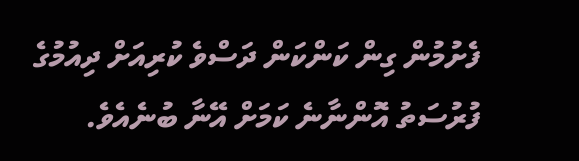ފެށުމުން ގިން ކަންކަން ދަސްވެ ކުރިއަށް ދިއުމުގެ ފުރުސަތު އޮންނާނެ ކަމަށް އޭނާ ބުނެއެވެ.